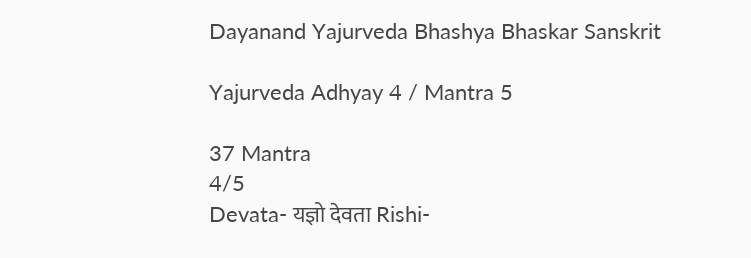Dayanand Yajurveda Bhashya Bhaskar Sanskrit

Yajurveda Adhyay 4 / Mantra 5

37 Mantra
4/5
Devata- यज्ञो देवता Rishi-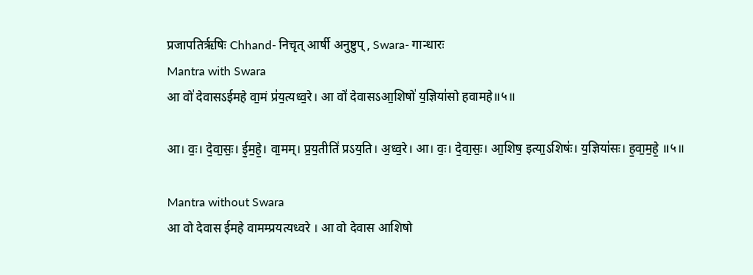प्रजापतिर्ऋषिः Chhand- निचृत् आर्षी अनुष्टुप्, Swara- गान्धारः
Mantra with Swara
आ वो॑ देवासऽईमहे वा॒मं प्र॑य॒त्यध्व॒रे। आ वो॑ देवासऽआ॒शिषो॑ य॒ज्ञिया॑सो हवामहे॥५॥

आ। वः॒। दे॒वा॒सः॒। ई॒म॒हे॒। वा॒मम्। प्र॒य॒तीति॑ प्रऽय॒ति। अ॒ध्व॒रे। आ। वः॒। दे॒वा॒सः॒। आ॒शिष॒ इत्या॒ऽशिषः॑। य॒ज्ञिया॑सः। ह॒वा॒म॒हे॒ ॥५॥

Mantra without Swara
आ वो देवास ईमहे वामम्प्रयत्यध्वरे । आ वो देवास आशिषो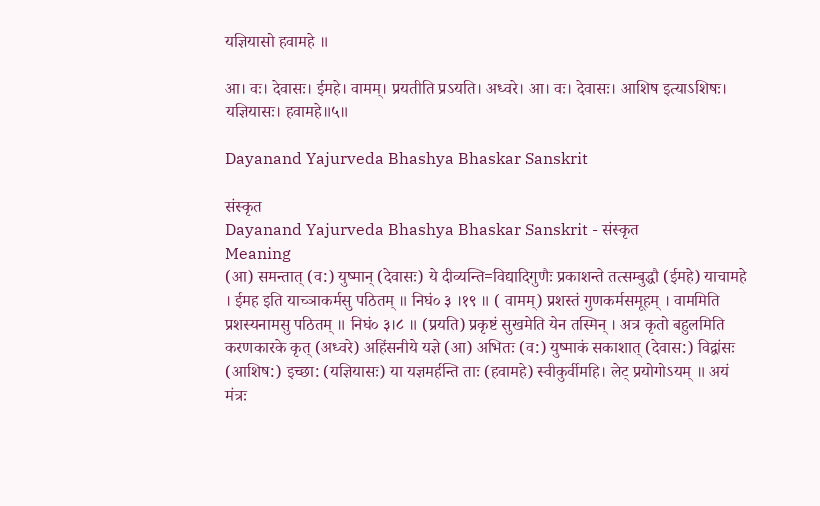यज्ञियासो हवामहे ॥

आ। वः। देवासः। ईमहे। वामम्। प्रयतीति प्रऽयति। अध्वरे। आ। वः। देवासः। आशिष इत्याऽशिषः। यज्ञियासः। हवामहे॥५॥

Dayanand Yajurveda Bhashya Bhaskar Sanskrit

संस्कृत
Dayanand Yajurveda Bhashya Bhaskar Sanskrit - संस्कृत
Meaning
(आ) समन्तात् (व:) युष्मान् (देवासः) ये दीव्यन्ति=विद्यादिगुणैः प्रकाशन्ते तत्सम्बुद्धौ (ईमहे) याचामहे । ईमह इति याच्ञाकर्मसु पठितम् ॥ निघं० ३ ।१९ ॥ ( वामम्) प्रशस्तं गुणकर्मसमूहम् । वाममिति प्रशस्यनामसु पठितम् ॥ निघं० ३।८ ॥ (प्रयति) प्रकृष्टं सुखमेति येन तस्मिन् । अत्र कृतो बहुलमिति करणकारके कृत् (अध्वरे) अहिंसनीये यज्ञे (आ) अभितः (व:) युष्माकं सकाशात् (देवास:) विद्वांसः (आशिष:) इच्छा: (यज्ञियासः) या यज्ञमर्हन्ति ताः (हवामहे) स्वीकुर्वीमहि। लेट् प्रयोगोऽयम् ॥ अयं मंत्रः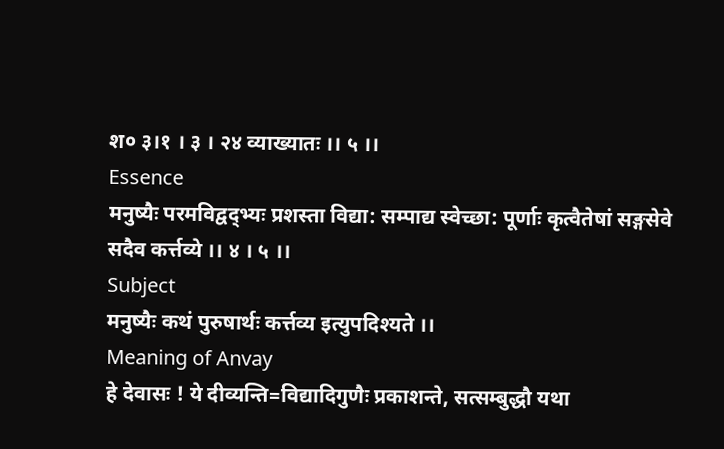श० ३।१ । ३ । २४ व्याख्यातः ।। ५ ।।
Essence
मनुष्यैः परमविद्वद्भ्यः प्रशस्ता विद्या: सम्पाद्य स्वेच्छा: पूर्णाः कृत्वैतेषां सङ्गसेवे सदैव कर्त्तव्ये ।। ४ । ५ ।।
Subject
मनुष्यैः कथं पुरुषार्थः कर्त्तव्य इत्युपदिश्यते ।।
Meaning of Anvay
हे देवासः ! ये दीव्यन्ति=विद्यादिगुणैः प्रकाशन्ते, सत्सम्बुद्धौ यथा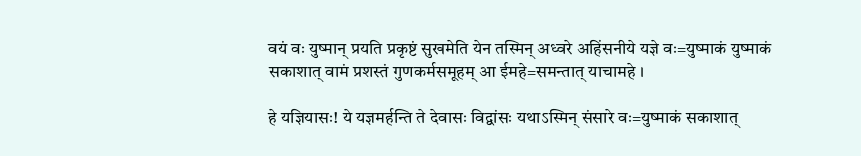वयं वः युष्मान् प्रयति प्रकृष्टं सुखमेति येन तस्मिन् अध्वरे अहिंसनीये यज्ञे वः=युष्माकं युष्माकं सकाशात् वामं प्रशस्तं गुणकर्मसमूहम् आ ईमहे=समन्तात् याचामहे ।

हे यज्ञियासः! ये यज्ञमर्हन्ति ते देवासः विद्वांसः यथाऽस्मिन् संसारे वः=युष्माकं सकाशात्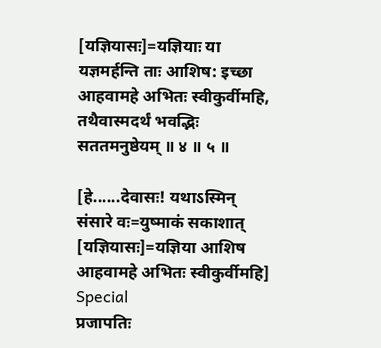[यज्ञियासः]=यज्ञियाः या यज्ञमर्हन्ति ताः आशिष: इच्छा आहवामहे अभितः स्वीकुर्वीमहि, तथैवास्मदर्थं भवद्भिः सततमनुष्ठेयम् ॥ ४ ॥ ५ ॥

[हे......देवासः! यथाऽस्मिन् संसारे वः=युष्माकं सकाशात् [यज्ञियासः]=यज्ञिया आशिष आहवामहे अभितः स्वीकुर्वीमहि]
Special
प्रजापतिः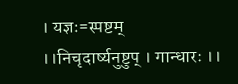। यज्ञः=स्पष्टम् ।।निचृदार्ष्यनुष्टुप् । गान्धारः ।।